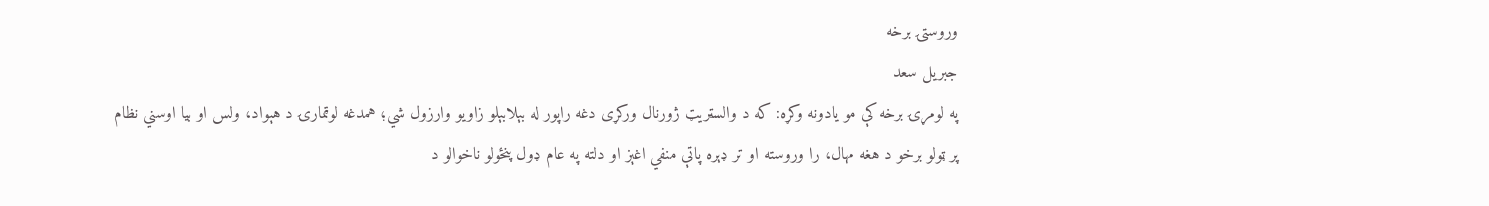وروستۍ برخه
جبريل سعد
په لومړۍ برخه كې مو يادونه وكړه: كه د والسټريټ ژورنال وركړی دغه راپور له بېلابېلو زاويو وارزول شي؛ همدغه لوټمارۍ د هېواد، ولس او بيا اوسني نظام پر ټولو برخو د هغه مهال، را وروسته او تر ډېره پاتې منفي اغېز او دلته په عام ډول پنځولو ناخوالو د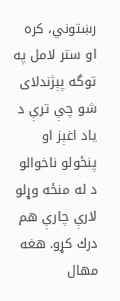رښتوني، كره او ستر لامل په توگه پېژندلای شو چې ترې د ياد اغېز او پنځولو ناخوالو د له منځه وړلو لارې چارې هم درك كړو. هغه مهال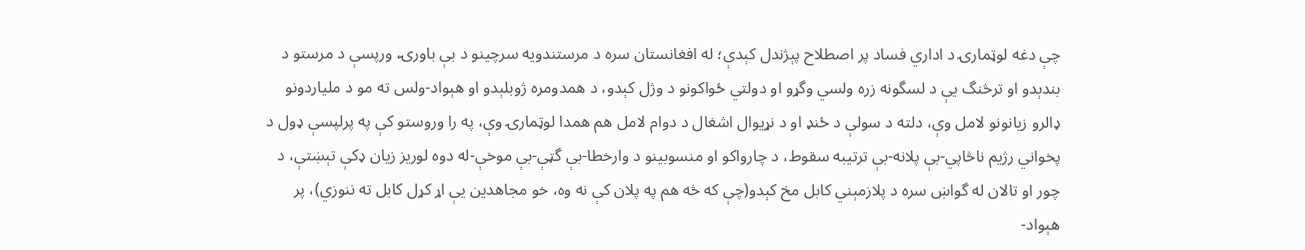چې دغه لوټمارۍ د اداري فساد پر اصطلاح پېژندل كېدې؛ له افغانستان سره د مرستندويه سرچينو د بې باورۍ، ورپسې د مرستو د بندېدو او ترڅنگ يې د لسگونه زره ولسي وگړو او دولتي ځواكونو د وژل كېدو، د همدومره ژوبلېدو او هېواد-ولس ته مو د ملياردونو ډالرو زيانونو لامل وې، دلته د سولې د ځنډ او د نړيوال اشغال د دوام لامل هم همدا لوټمارۍ وې، په را وروستو كې په پرلپسې ډول د پخواني رژيم ناڅاپي-بې پلانه-بې ترتيبه سقوط، د چارواكو او منسوبينو د وارخطا-بې گټې-بې موخې-له دوه لوريز زيان ډكې تېښتې، د چور او تالان له گواښ سره د پلازمېني كابل مخ كېدو(چې كه څه هم په پلان كې نه وه، خو مجاهدين يې اړ كړل كابل ته ننوزي)، پر هېواد-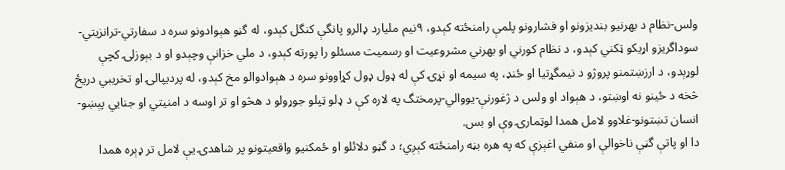ولس-نظام د بهرنيو بنديزونو او فشارونو پلمې رامنځته كېدو، ۹نيم مليارد ډالرو پانگې كنگل كېدو، له گڼو هېوادونو سره د سفارتي-ترانزيتي-سوداگريزو اړيكو ټكني كېدو، د نظام كورني او بهرني مشروعيت او رسميت مسئلو را پورته كېدو، د ملي خزانې وچېدو او د بېوزلۍ كچې لوړېدو، د ارزښتمنو پروژو د نيمگړتيا او ځنډ، په سیمه او نړۍ كې له ډول ډول كړاوونو سره د هېوادوالو مخ كېدو، له پرديپالۍ او تخريبي دريځ څخه د ځينو نه اوښتو، د هېواد او ولس د ژغورنې-يووالي-پرمختگ په لاره كې د ډلو ټپلو جوړولو د هڅو او تر اوسه د امنيتي او جنايي پېښو-انسان تښتونو-غلاوو لامل همدا لوټمارۍ وې او بس.
دا او پاتې گڼې ناخوالې او منفي اغېزې كه په هره بڼه رامنځته كېږي؛ د گڼو دلائلو او ځمكنيو واقعيتونو پر شاهدۍ يې لامل تر ډېره همدا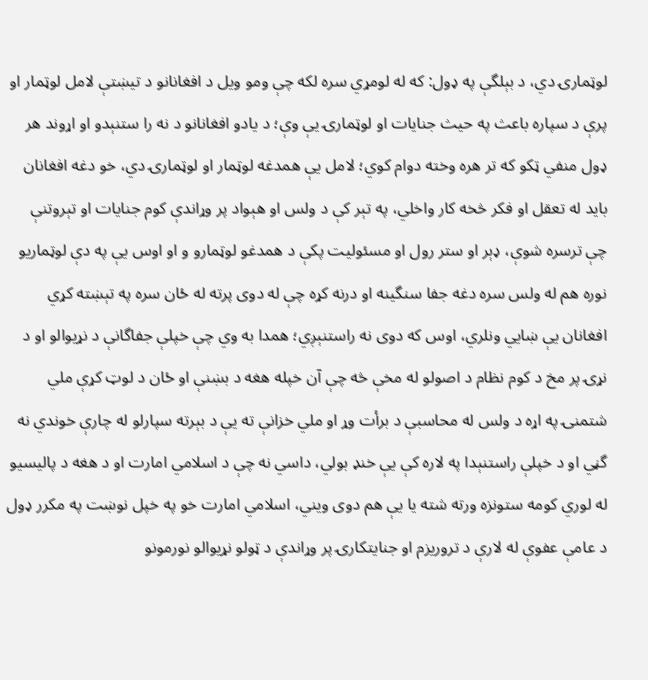لوټمارۍ دي، د بېلگې په ډول: كه له لومړي سره لكه چې ومو ويل د افغانانو د تيښتې لامل لوټمار او پرې د سپاره باعث په حيث جنايات او لوټمارۍ يې وې؛ د يادو افغانانو د نه را ستنېدو او اړوند هر ډول منفي ټكو كه تر هره وخته دوام كوي؛ لامل يې همدغه لوټمار او لوټمارۍ دي، خو دغه افغانان بايد له تعقل او فكر څخه كار واخلي، په تېر كې د ولس او هېواد پر وړاندې كوم جنايات او تېروتنې چې ترسره شوې، ډېر او ستر رول او مسئوليت پكې د همدغو لوټمارو و او اوس يې په دې لوټماريو نوره هم له ولس سره دغه جفا سنگينه او درنه كړه چې له دوی پرته له ځان سره په تېښته كړي افغانان يې ښايي ونلري، اوس كه دوی نه راستنېږي؛ همدا به وي چې خپلې جفاگانې د نړيوالو او د نړۍ پر مخ د كوم نظام د اصولو له مخې څه چې آن خپله هغه د بښنې او ځان د لوټ كړې ملي شتمنۍ په اړه د ولس له محاسبې د برأت وړ او ملي خزانې ته يې د بېرته سپارلو له چارې خوندي نه گڼي او د خپلې راستنېدا په لاره كې يې خنډ بولي، داسي نه چې د اسلامي امارت او د هغه د پاليسيو له لوري كومه ستونزه ورته شته يا يې هم دوی ويني، اسلامي امارت خو په خپل نوښت په مكرر ډول د عامې عفوې له لارې د تروريزم او جنايتکارۍ پر وړاندې د ټولو نړيوالو نورمونو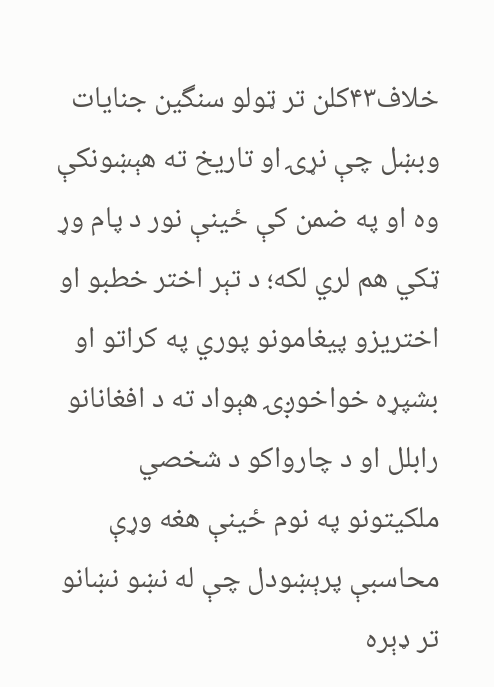خلاف۴۳كلن تر ټولو سنگين جنايات وبښل چې نړۍ او تاريخ ته هېښونكې وه او په ضمن كې ځينې نور د پام وړ ټكي هم لري لكه؛ د تېر اختر خطبو او اختريزو پيغامونو پوري په كراتو او بشپړه خواخوږۍ هېواد ته د افغانانو رابلل او د چارواكو د شخصي ملكيتونو په نوم ځينې هغه وړې محاسبې پرېښودل چې له نښو نښانو تر ډېره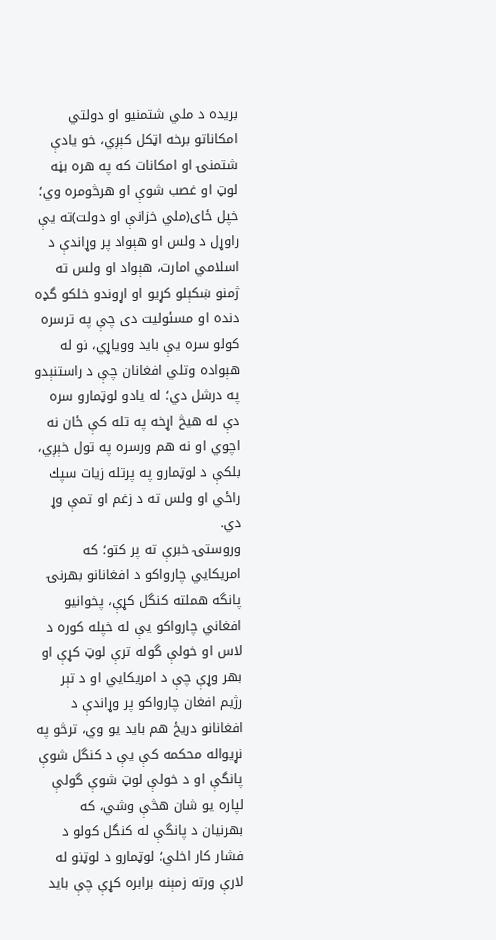بريده د ملي شتمنيو او دولتي امكاناتو برخه اټكل كېږي، خو يادې شتمنۍ او امكانات كه په هره بڼه لوټ او غصب شوې او هرڅومره وي؛ خپل ځای(ملي خزانې او دولت)ته يې راوړل د ولس او هېواد پر وړاندې د اسلامي امارت، هېواد او ولس ته ژمنو ښكېلو كړيو او اړوندو خلكو گډه دنده او مسئوليت دی چې په ترسره كولو سره يې بايد ووياړي، نو له هېواده وتلي افغانان چې د راستنېدو په درشل دي؛ له يادو لوټمارو سره دې له هيڅ اړخه په تله كې ځان نه اچوي او نه هم ورسره په تول خېږي، بلكې د لوټمارو په پرتله زيات سپك راځي او ولس ته د زغم او تمې وړ دي.
وروستۍ خبرې ته پر كتو؛ كه امريكايي چارواكو د افغانانو بهرنۍ پانگه هملته كنگل كړې، پخوانيو افغاني چارواكو يې له خپله كوره د لاس او خولې گوله ترې لوټ كړې او بهر وړې چې د امريكايي او د تېر رژيم افغان چارواكو پر وړاندې د افغانانو دريځ هم بايد يو وي، ترڅو په نړيواله محكمه كې يې د كنگل شوې پانگې او د خولې لوټ شوې گولې لپاره يو شان هڅې وشي، كه بهرنيان د پانگې له كنگل كولو د فشار كار اخلي؛ لوټمارو د لوټنو له لارې ورته زمېنه برابره كړې چې بايد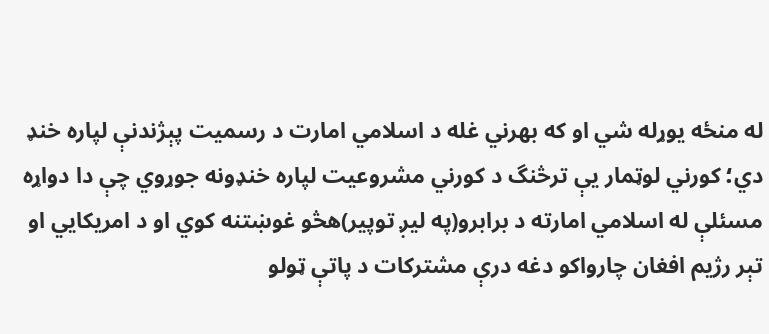له منځه يوړله شي او كه بهرني غله د اسلامي امارت د رسميت پېژندنې لپاره خنډ دي؛ كورني لوټمار يې ترڅنگ د كورني مشروعيت لپاره خنډونه جوړوي چې دا دواړه مسئلې له اسلامي امارته د برابرو(په ليږ توپير)هڅو غوښتنه كوي او د امريكايي او تېر رژيم افغان چارواكو دغه درې مشتركات د پاتې ټولو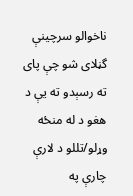ناخوالو سرچينې گڼلای شو چې پای ته رسېدو ته يې د هغو د له منځه وړلو/تللو د لارې چارې په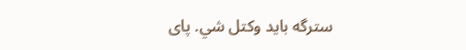سترگه بايد وكتل شي. پای